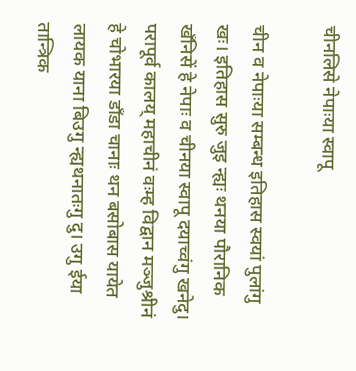चीनलिसे नेपाःया स्वापू

चीन व नेपाःया सम्बन्ध इतिहास स्वयां पुलांगु खः। इतिहास सुरु जुइ न्ह्यः थनया पौरानिक खँनिसें हे नेपाः व चीनया स्वापू दयाच्वंगु खनेदु। परापूर्व कालय् महाचीनं वःम्ह विद्वान मञ्जुश्रीनं हे चोभारया डाँडा चानाः थन बसोबास यायेत लायक याना बिउगु न्ह्यथनातःगु दु। उगु ईया तान्त्रिक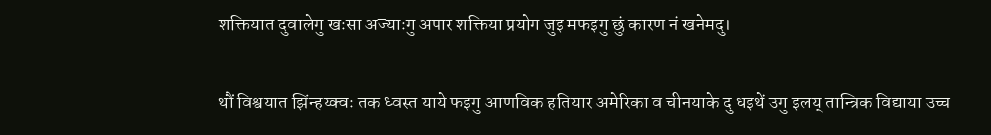शक्तियात दुवालेगु खःसा अज्याःगु अपार शक्तिया प्रयोग जुइ मफइगु छुं कारण नं खनेमदु।

थौं विश्वयात झिंन्हय्क्वः तक ध्वस्त याये फइगु आणविक हतियार अमेरिका व चीनयाके दु धइथें उगु इलय् तान्त्रिक विद्याया उच्च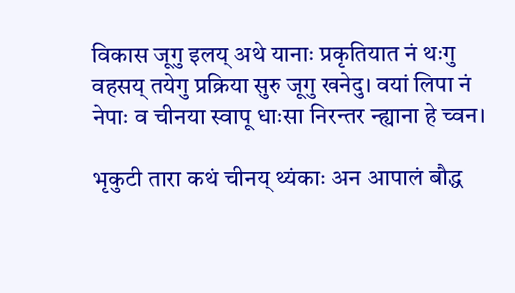विकास जूगु इलय् अथे यानाः प्रकृतियात नं थःगु वहसय् तयेगु प्रक्रिया सुरु जूगु खनेदु। वयां लिपा नं नेपाः व चीनया स्वापू धाःसा निरन्तर न्ह्याना हे च्वन।

भृकुटी तारा कथं चीनय् थ्यंकाः अन आपालं बौद्ध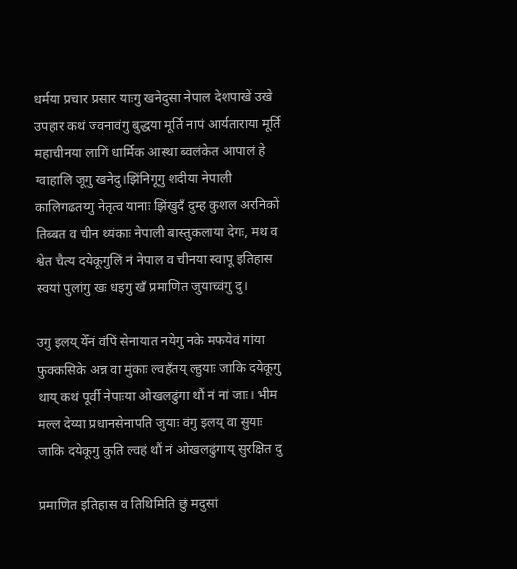धर्मया प्रचार प्रसार याःगु खनेदुसा नेपाल देशपाखें उखे उपहार कथं ज्वनावंगु बुद्धया मूर्ति नापं आर्यताराया मूर्ति महाचीनया लागिं धार्मिक आस्था ब्वलंकेत आपालं हे ग्वाहालि जूगु खनेदु।झिंनिगूगु शदीया नेपाली कालिगढतय्गु नेतृत्व यानाः झिंखुदँ दुम्ह कुशल अरनिकों तिब्बत व चीन थ्यंकाः नेपाली बास्तुकलाया देगः, मथ व श्वेत चैत्य दयेकूगुलिं नं नेपाल व चीनया स्वापू इतिहास स्वयां पुलांगु खः धइगु खँ प्रमाणित जुयाच्वंगु दु।

उगु इलय् येँनं वंपिं सेनायात नयेगु नके मफयेवं गांया फुक्कसिके अन्न वा मुंकाः ल्वहँतय् ल्हुयाः जाकि दयेकूगु थाय् कथं पूर्वी नेपाःया ओखलढुंगा थौं नं नां जाः। भीम मल्ल देय्या प्रधानसेनापति जुयाः वंगु इलय् वा सुयाः जाकि दयेकूगु कुति ल्वहं थौं नं ओखलढुंगाय् सुरक्षित दु

प्रमाणित इतिहास व तिथिमिति छुं मदुसां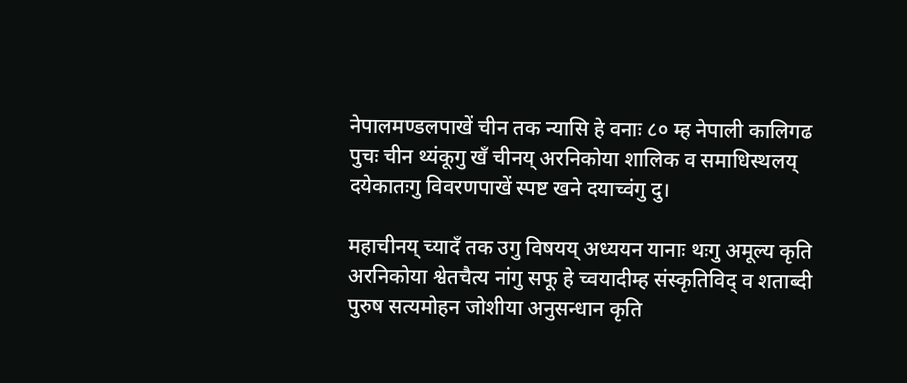नेपालमण्डलपाखें चीन तक न्यासि हे वनाः ८० म्ह नेपाली कालिगढ पुचः चीन थ्यंकूगु खँ चीनय् अरनिकोया शालिक व समाधिस्थलय् दयेकातःगु विवरणपाखें स्पष्ट खने दयाच्वंगु दु।

महाचीनय् च्यादँ तक उगु विषयय् अध्ययन यानाः थःगु अमूल्य कृति अरनिकोया श्वेतचैत्य नांगु सफू हे च्वयादीम्ह संस्कृतिविद् व शताब्दी पुरुष सत्यमोहन जोशीया अनुसन्धान कृति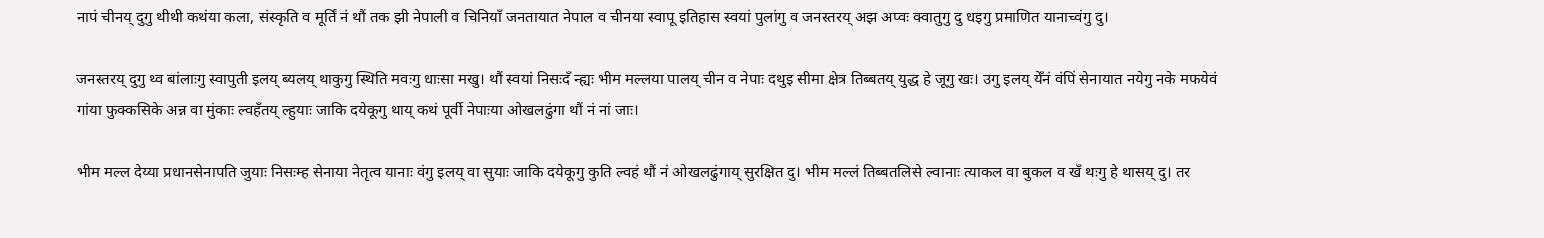नापं चीनय् दुगु थीथी कथंया कला, संस्कृति व मूर्तिं नं थौं तक झी नेपाली व चिनियाँ जनतायात नेपाल व चीनया स्वापू इतिहास स्वयां पुलांगु व जनस्तरय् अझ अप्वः क्वातुगु दु धइगु प्रमाणित यानाच्वंगु दु।

जनस्तरय् दुगु थ्व बांलाःगु स्वापुती इलय् ब्यलय् थाकुगु स्थिति मवःगु धाःसा मखु। थौं स्वयां निसःदँ न्ह्यः भीम मल्लया पालय् चीन व नेपाः दथुइ सीमा क्षेत्र तिब्बतय् युद्ध हे जूगु खः। उगु इलय् येँनं वंपिं सेनायात नयेगु नके मफयेवं गांया फुक्कसिके अन्न वा मुंकाः ल्वहँतय् ल्हुयाः जाकि दयेकूगु थाय् कथं पूर्वी नेपाःया ओखलढुंगा थौं नं नां जाः।

भीम मल्ल देय्या प्रधानसेनापति जुयाः निसःम्ह सेनाया नेतृत्व यानाः वंगु इलय् वा सुयाः जाकि दयेकूगु कुति ल्वहं थौं नं ओखलढुंगाय् सुरक्षित दु। भीम मल्लं तिब्बतलिसे ल्वानाः त्याकल वा बुकल व खँ थःगु हे थासय् दु। तर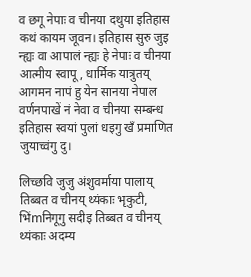व छगू नेपाः व चीनया दथुया इतिहास कथं कायम जूवन। इतिहास सुरु जुइ न्ह्यः वा आपालं न्ह्यः हे नेपाः व चीनया आत्मीय स्वापू, धार्मिक यात्रुतय् आगमन नापं हु येन सानया नेपाल वर्णनपाखें नं नेवा व चीनया सम्बन्ध इतिहास स्वयां पुलां धइगु खँ प्रमाणित जुयाच्वंगु दु।

लिच्छवि जुजु अंशुवर्माया पालाय् तिब्बत व चीनय् थ्यंकाः भृकुटी, भिंmनिगूगु सदीइ तिब्बत व चीनय् थ्यंकाः अदम्य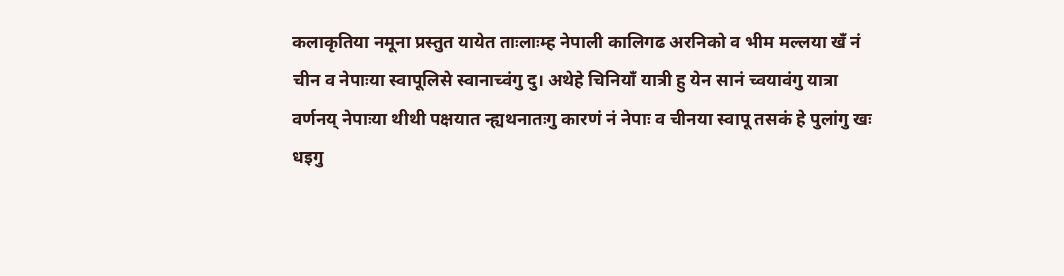कलाकृतिया नमूना प्रस्तुत यायेत ताःलाःम्ह नेपाली कालिगढ अरनिको व भीम मल्लया खँ नं चीन व नेपाःया स्वापूलिसे स्वानाच्वंगु दु। अथेहे चिनियाँ यात्री हु येन सानं च्वयावंगु यात्रा वर्णनय् नेपाःया थीथी पक्षयात न्ह्यथनातःगु कारणं नं नेपाः व चीनया स्वापू तसकं हे पुलांगु खः धइगु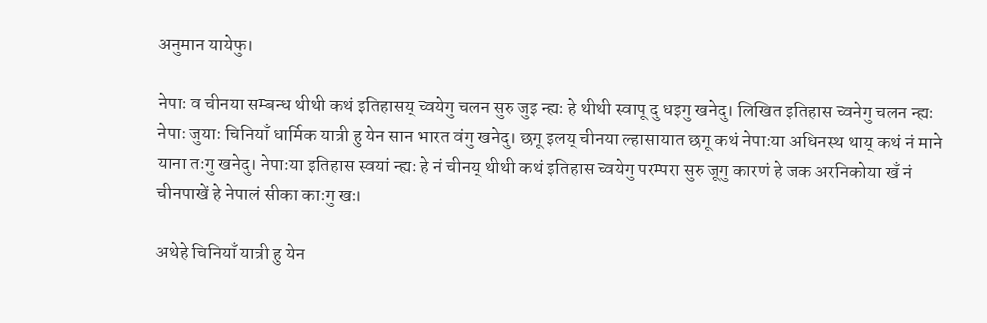अनुमान यायेफु।

नेपाः व चीनया सम्बन्ध थीथी कथं इतिहासय् च्वयेगु चलन सुरु जुइ न्ह्यः हे थीथी स्वापू दु धइगु खनेदु। लिखित इतिहास च्वनेगु चलन न्ह्यः नेपाः जुयाः चिनियाँ धार्मिक यात्री हु येन सान भारत वंगु खनेदु। छगू इलय् चीनया ल्हासायात छगू कथं नेपाःया अधिनस्थ थाय् कथं नं माने याना तःगु खनेदु। नेपाःया इतिहास स्वयां न्ह्यः हे नं चीनय् थीथी कथं इतिहास च्वयेगु परम्परा सुरु जूगु कारणं हे जक अरनिकोया खँ नं चीनपाखें हे नेपालं सीका काःगु खः।

अथेहे चिनियाँ यात्री हु येन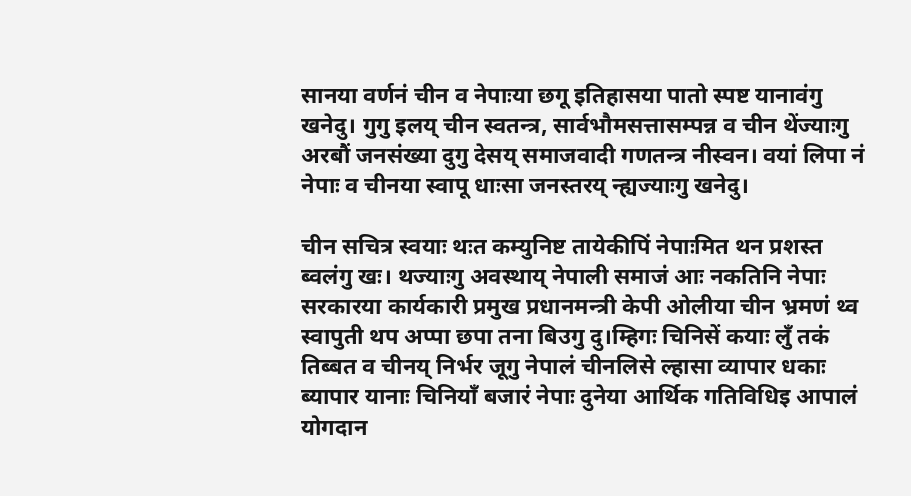सानया वर्णनं चीन व नेपाःया छगू इतिहासया पातो स्पष्ट यानावंगु खनेदु। गुगु इलय् चीन स्वतन्त्र, सार्वभौमसत्तासम्पन्न व चीन थेंज्याःगु अरबौं जनसंख्या दुगु देसय् समाजवादी गणतन्त्र नीस्वन। वयां लिपा नं नेपाः व चीनया स्वापू धाःसा जनस्तरय् न्ह्यज्याःगु खनेदु।

चीन सचित्र स्वयाः थःत कम्युनिष्ट तायेकीपिं नेपाःमित थन प्रशस्त ब्वलंगु खः। थज्याःगु अवस्थाय् नेपाली समाजं आः नकतिनि नेपाः सरकारया कार्यकारी प्रमुख प्रधानमन्त्री केपी ओलीया चीन भ्रमणं थ्व स्वापुती थप अप्पा छपा तना बिउगु दु।म्हिगः चिनिसें कयाः लुँ तकं तिब्बत व चीनय् निर्भर जूगु नेपालं चीनलिसे ल्हासा व्यापार धकाः ब्यापार यानाः चिनियाँ बजारं नेपाः दुनेया आर्थिक गतिविधिइ आपालं योगदान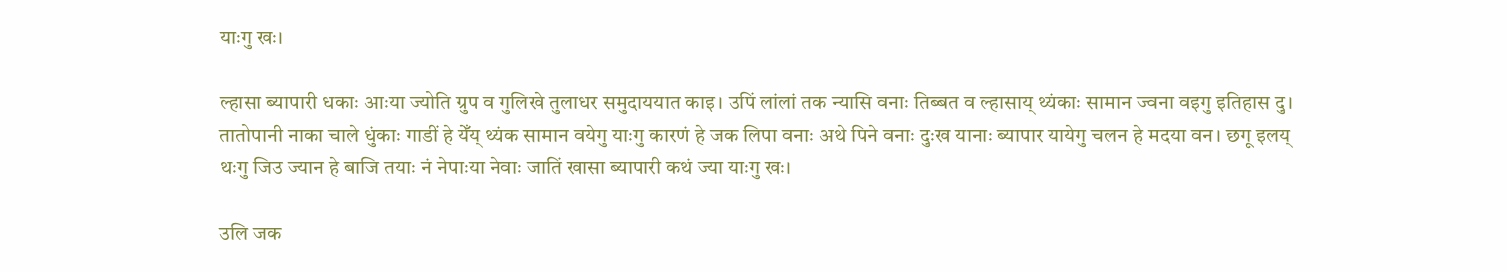याःगु खः।

ल्हासा ब्यापारी धकाः आःया ज्योति ग्रुप व गुलिखे तुलाधर समुदाययात काइ। उपिं लांलां तक न्यासि वनाः तिब्बत व ल्हासाय् थ्यंकाः सामान ज्वना वइगु इतिहास दु। तातोपानी नाका चाले धुंकाः गाडीं हे येँय् थ्यंक सामान वयेगु याःगु कारणं हे जक लिपा वनाः अथे पिने वनाः दुःख यानाः ब्यापार यायेगु चलन हे मदया वन। छगू इलय् थःगु जिउ ज्यान हे बाजि तयाः नं नेपाःया नेवाः जातिं खासा ब्यापारी कथं ज्या याःगु खः।

उलि जक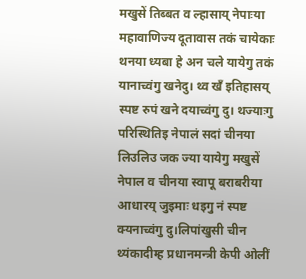मखुसें तिब्बत व ल्हासाय् नेपाःया महावाणिज्य दूतावास तकं चायेकाः थनया ध्यबा हे अन चले यायेगु तकं यानाच्वंगु खनेदु। थ्व खँ इतिहासय् स्पष्ट रुपं खने दयाच्वंगु दु। थज्याःगु परिस्थितिइ नेपालं सदां चीनया लिउलिउ जक ज्या यायेगु मखुसें नेपाल व चीनया स्वापू बराबरीया आधारय् जुइमाः धइगु नं स्पष्ट क्यनाच्वंगु दु।लिपांखुसी चीन थ्यंकादीम्ह प्रधानमन्त्री केपी ओलीं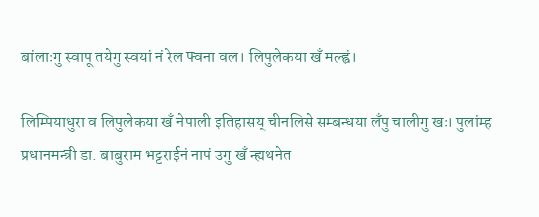बांलाःगु स्वापू तयेगु स्वयां नं रेल फ्वना वल। लिपुलेकया खँ मल्ह्वं।

लिम्पियाधुरा व लिपुलेकया खँ नेपाली इतिहासय् चीनलिसे सम्बन्धया लँपु चालीगु खः। पुलांम्ह प्रधानमन्त्री डा. बाबुराम भट्टराईनं नापं उगु खँ न्ह्यथनेत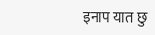इनाप यात छु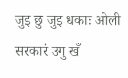जुइ छु जुइ धकाः ओली सरकारं उगु खँ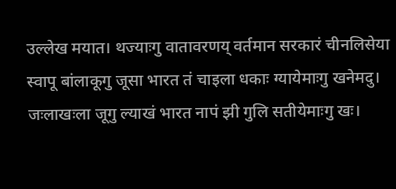उल्लेख मयात। थज्याःगु वातावरणय् वर्तमान सरकारं चीनलिसेया स्वापू बांलाकूगु जूसा भारत तं चाइला धकाः ग्यायेमाःगु खनेमदु। जःलाखःला जूगु ल्याखं भारत नापं झी गुलि सतीयेमाःगु खः।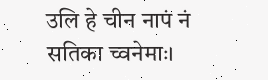उलि हे चीन नापं नं सतिका च्वनेमाः।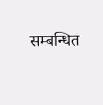सम्बन्धित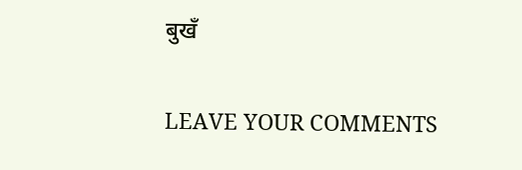बुखँ

LEAVE YOUR COMMENTS